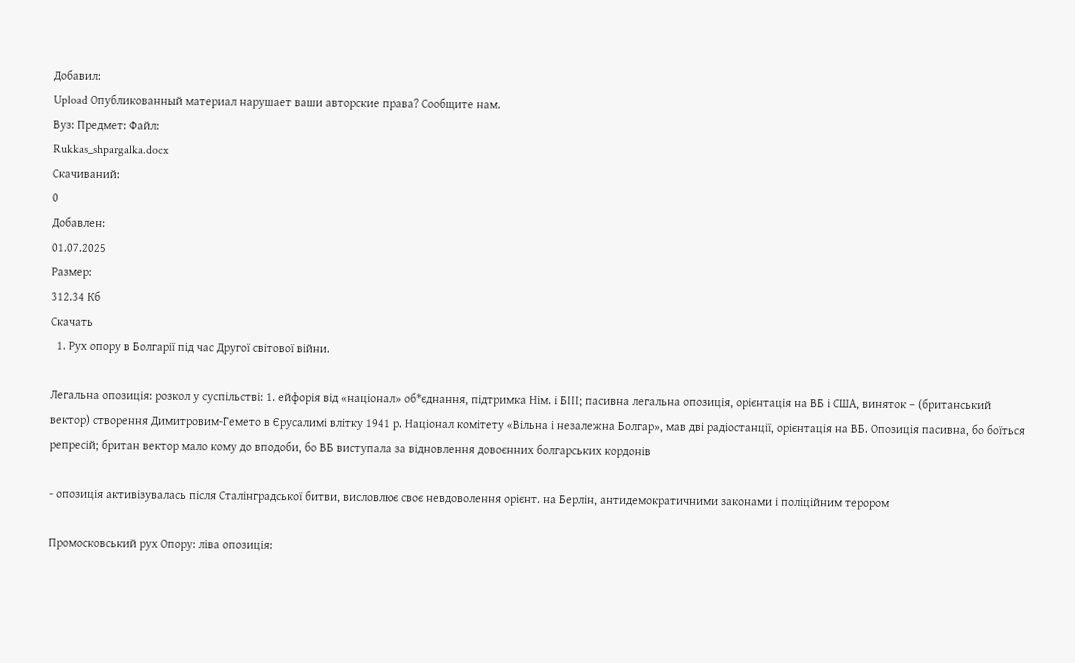Добавил:
Upload Опубликованный материал нарушает ваши авторские права? Сообщите нам.
Вуз: Предмет: Файл:
Rukkas_shpargalka.docx
Скачиваний:
0
Добавлен:
01.07.2025
Размер:
312.34 Кб
Скачать
  1. Рух опору в Болгарії під час Другої світової війни.

Легальна опозиція: розкол у суспільстві: 1. ейфорія від «націонал» об*єднання, підтримка Нім. і БІІІ; пасивна легальна опозиція, орієнтація на ВБ і США, виняток – (британський вектор) створення Димитровим-Гемето в Єрусалимі влітку 1941 р. Націонал комітету «Вільна і незалежна Болгар», мав дві радіостанції, орієнтація на ВБ. Опозиція пасивна, бо боїться репресій; британ вектор мало кому до вподоби, бо ВБ виступала за відновлення довоєнних болгарських кордонів

- опозиція активізувалась після Сталінградської битви, висловлює своє невдоволення орієнт. на Берлін, антидемократичними законами і поліційним терором

Промосковський рух Опору: ліва опозиція: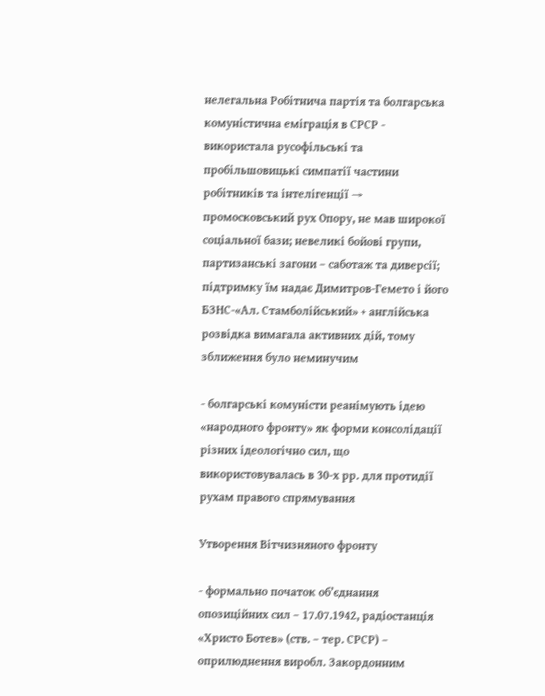нелегальна Робітнича партія та болгарська комуністична еміграція в СРСР - використала русофільські та пробільшовицькі симпатії частини робітників та інтелігенції → промосковський рух Опору, не мав широкої соціальної бази; невеликі бойові групи, партизанські загони – саботаж та диверсії; підтримку їм надає Димитров-Гемето і його БЗНС-«Ал. Стамболійський» + англійська розвідка вимагала активних дій, тому зближення було неминучим

- болгарські комуністи реанімують ідею «народного фронту» як форми консолідації різних ідеологічно сил, що використовувалась в 30-х рр. для протидії рухам правого спрямування

Утворення Вітчизняного фронту

- формально початок об’єднання опозиційних сил – 17.07.1942, радіостанція «Христо Ботев» (ств. – тер. СРСР) – оприлюднення виробл. Закордонним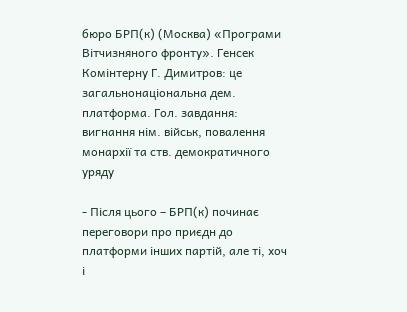бюро БРП(к) (Москва) «Програми Вітчизняного фронту». Генсек Комінтерну Г. Димитров: це загальнонаціональна дем. платформа. Гол. завдання: вигнання нім. військ, повалення монархії та ств. демократичного уряду

- Після цього – БРП(к) починає переговори про приєдн до платформи інших партій, але ті, хоч і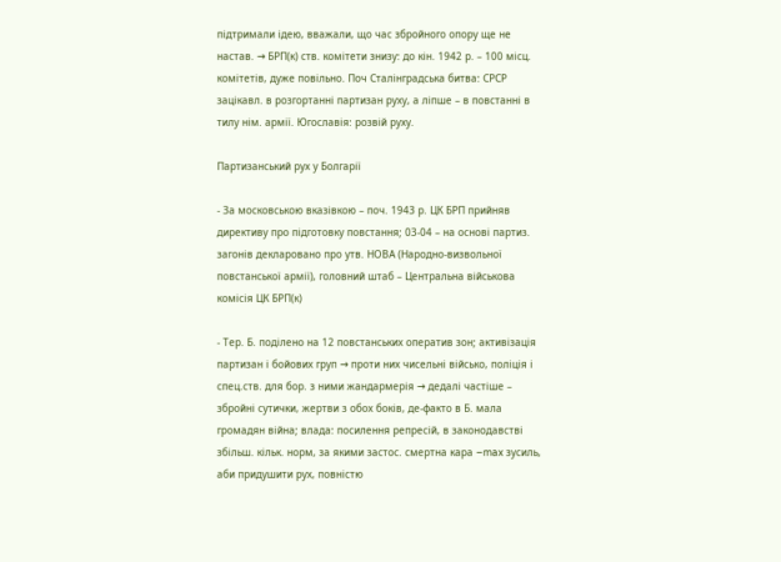підтримали ідею, вважали, що час збройного опору ще не настав. → БРП(к) ств. комітети знизу: до кін. 1942 р. – 100 місц. комітетів, дуже повільно. Поч Сталінградська битва: СРСР зацікавл. в розгортанні партизан руху, а ліпше – в повстанні в тилу нім. армії. Югославія: розвій руху.

Партизанський рух у Болгарії

- За московською вказівкою – поч. 1943 р. ЦК БРП прийняв директиву про підготовку повстання; 03-04 – на основі партиз. загонів декларовано про утв. НОВА (Народно-визвольної повстанської армії), головний штаб – Центральна військова комісія ЦК БРП(к)

- Тер. Б. поділено на 12 повстанських оператив зон; активізація партизан і бойових груп → проти них чисельні військо, поліція і спец.ств. для бор. з ними жандармерія → дедалі частіше – збройні сутички, жертви з обох боків, де-факто в Б. мала громадян війна; влада: посилення репресій, в законодавстві збільш. кільк. норм, за якими застос. смертна кара –max зусиль, аби придушити рух, повністю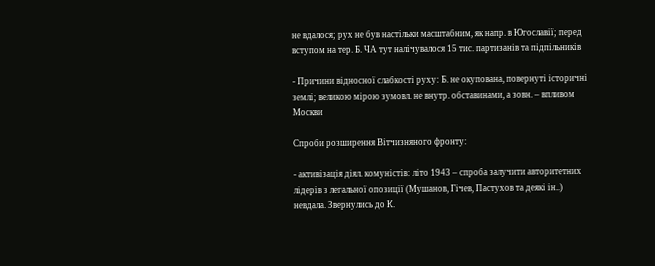не вдалося; рух не був настільки масштабним, як напр. в Югославії; перед вступом на тер. Б. ЧА тут налічувалося 15 тис. партизанів та підпільників

- Причини відносної слабкості руху: Б. не окупована, повернуті історичні землі; великою мірою зумовл. не внутр. обставинами, а зовн. – впливом Москви

Спроби розширення Вітчизняного фронту:

- активізація діял. комуністів: літо 1943 – спроба залучити авторитетних лідерів з легальної опозиції (Мушанов, Гічев, Пастухов та деякі ін..) невдала. Звернулись до К.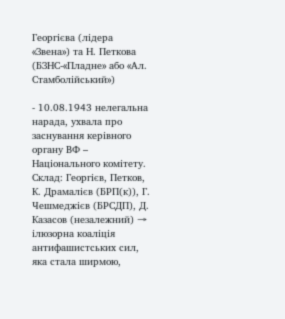Георгієва (лідера «Звена») та Н. Петкова (БЗНС-«Пладне» або «Ал. Стамболійський»)

- 10.08.1943 нелегальна нарада, ухвала про заснування керівного органу ВФ – Національного комітету. Склад: Георгієв, Петков, К. Драмалієв (БРП(к)), Г. Чешмеджієв (БРСДП), Д. Казасов (незалежний) → ілюзорна коаліція антифашистських сил, яка стала ширмою,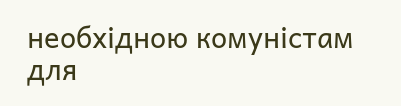необхідною комуністам для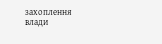захоплення влади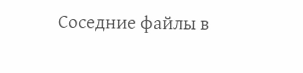Соседние файлы в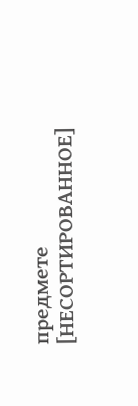предмете [НЕСОРТИРОВАННОЕ]